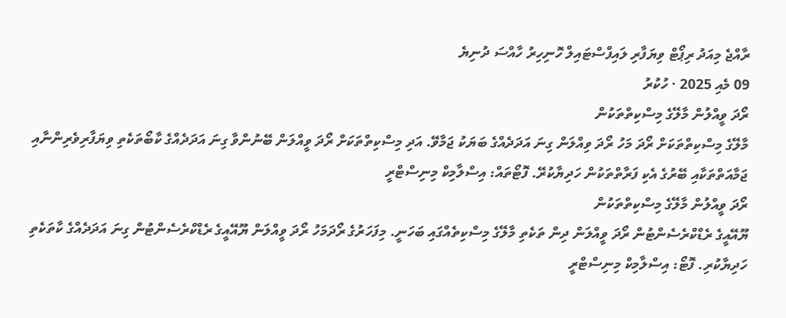ރާއްޖެ މިއަދު ރިޕޯޓް ވިޔަފާރި ލައިފްސްޓައިލް ހޮނިހިރު ހާއްސަ ދުނިޔެ
09 މެއި 2025 · ހުކުރު
ރޯދަ ވީއްލުން މާލޭގެ މިސްކިތްތަކުން
މާލޭގެ މިސްކިތްތަކަށް ރޯދަ މަހު ރޯދަ ވިއްލަން ގިނަ އަދަދެއްގެ ބަޔަކު ޖަމާވޭ. އަދި މިސްކިތްތަކަށް ރޯދަ ވީއްލަން ބޭނުންވާ ގިނަ އަދަދެއްގެ ކާބޯތަކެތި ވިޔަފާރިވެރިންނާއި ޖަމާއަތްތަކާއި ބޭރުގެ އެކި ފަރާތްތަކުން ހަދިޔާކުރޭ. ފޮޓޯތައް: އިސްލާމިކް މިނިސްޓްރީ
ރޯދަ ވީއްލުން މާލޭގެ މިސްކިތްތަކުން
ޔޫއޭއީގެ ރެޑްކްރެސެންޓުން ރޯދަ ވީއްލަން ދިން ތަކެތި މާލޭގެ މިސްކިތެއްގައި ބަހަނީ. މިފަހަރުގެ ރޯދަމަހު ރޯދަ ވީއްލަން ޔޫއޭއީގެ ރެޑްކްރެސެންޓުން ގިނަ އަދަދެއްގެ ކާތަކެތި ހަދިޔާކުރި. ފޮޓޯ: އިސްލާމިކް މިނިސްޓްރީ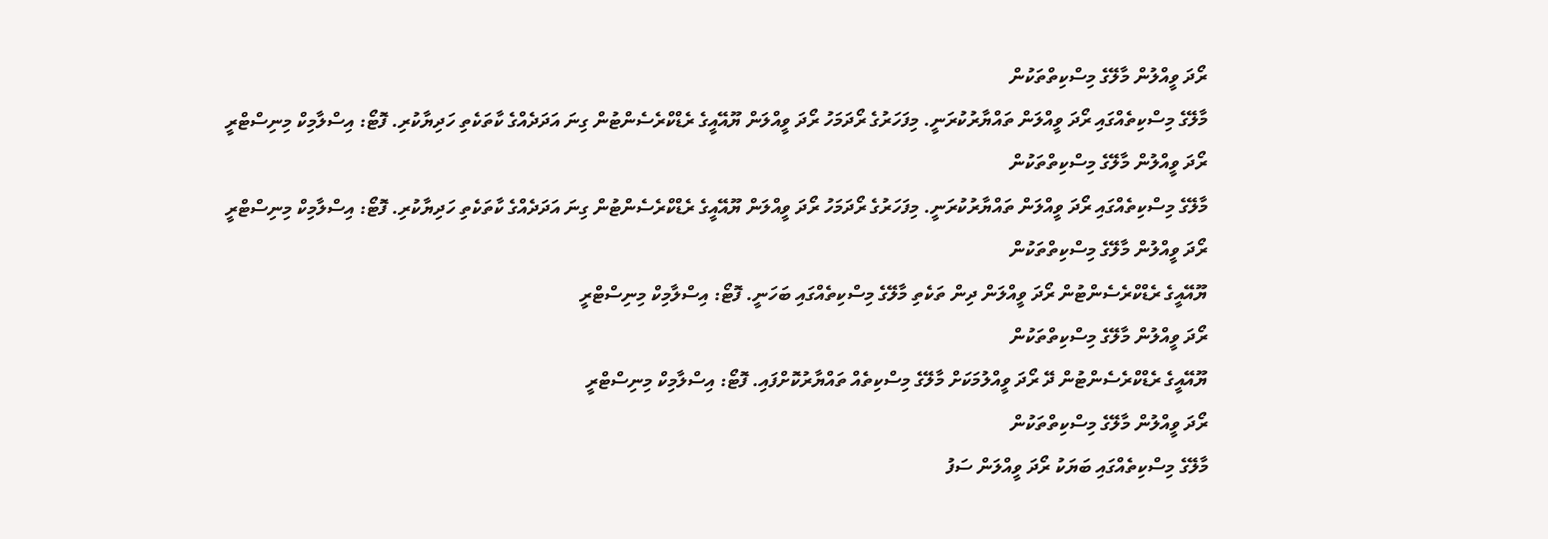ރޯދަ ވީއްލުން މާލޭގެ މިސްކިތްތަކުން
މާލޭގެ މިސްކިތެއްގައި ރޯދަ ވީއްލަން ތައްޔާރުކުރަނީ. މިފަހަރުގެ ރޯދަމަހު ރޯދަ ވީއްލަން ޔޫއޭއީގެ ރެޑްކްރެސެންޓުން ގިނަ އަދަދެއްގެ ކާތަކެތި ހަދިޔާކުރި. ފޮޓޯ: އިސްލާމިކް މިނިސްޓްރީ
ރޯދަ ވީއްލުން މާލޭގެ މިސްކިތްތަކުން
މާލޭގެ މިސްކިތެއްގައި ރޯދަ ވީއްލަން ތައްޔާރުކުރަނީ. މިފަހަރުގެ ރޯދަމަހު ރޯދަ ވީއްލަން ޔޫއޭއީގެ ރެޑްކްރެސެންޓުން ގިނަ އަދަދެއްގެ ކާތަކެތި ހަދިޔާކުރި. ފޮޓޯ: އިސްލާމިކް މިނިސްޓްރީ
ރޯދަ ވީއްލުން މާލޭގެ މިސްކިތްތަކުން
ޔޫއޭއީގެ ރެޑްކްރެސެންޓުން ރޯދަ ވީއްލަން ދިން ތަކެތި މާލޭގެ މިސްކިތެއްގައި ބަހަނީ. ފޮޓޯ: އިސްލާމިކް މިނިސްޓްރީ
ރޯދަ ވީއްލުން މާލޭގެ މިސްކިތްތަކުން
ޔޫއޭއީގެ ރެޑްކްރެސެންޓުން ދޭ ރޯދަ ވީއްލުމަކަށް މާލޭގެ މިސްކިތެއް ތައްޔާރުކޮށްފައި. ފޮޓޯ: އިސްލާމިކް މިނިސްޓްރީ
ރޯދަ ވީއްލުން މާލޭގެ މިސްކިތްތަކުން
މާލޭގެ މިސްކިތެއްގައި ބަޔަކު ރޯދަ ވީއްލަން ސަފު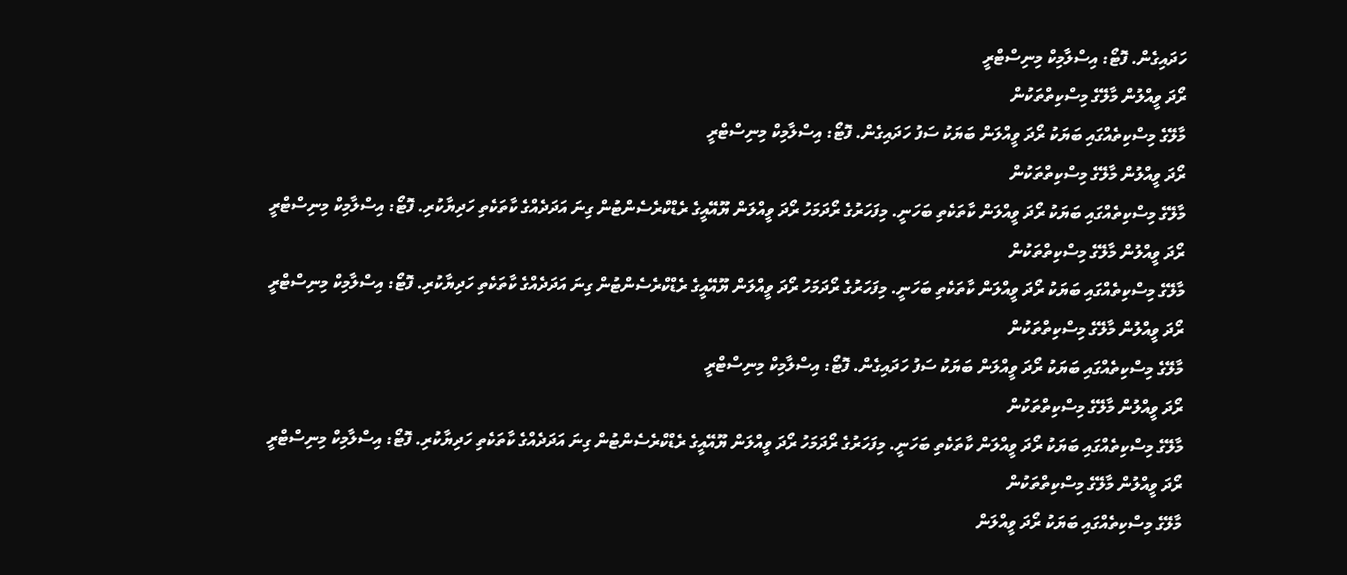ހަދައިގެން. ފޮޓޯ: އިސްލާމިކް މިނިސްޓްރީ
ރޯދަ ވީއްލުން މާލޭގެ މިސްކިތްތަކުން
މާލޭގެ މިސްކިތެއްގައި ބަޔަކު ރޯދަ ވީއްލަން ބަޔަކު ސަފު ހަދައިގެން. ފޮޓޯ: އިސްލާމިކް މިނިސްޓްރީ
ރޯދަ ވީއްލުން މާލޭގެ މިސްކިތްތަކުން
މާލޭގެ މިސްކިތެއްގައި ބަޔަކު ރޯދަ ވީއްލަން ކާތަކެތި ބަހަނީ. މިފަހަރުގެ ރޯދަމަހު ރޯދަ ވީއްލަން ޔޫއޭއީގެ ރެޑްކްރެސެންޓުން ގިނަ އަދަދެއްގެ ކާތަކެތި ހަދިޔާކުރި. ފޮޓޯ: އިސްލާމިކް މިނިސްޓްރީ
ރޯދަ ވީއްލުން މާލޭގެ މިސްކިތްތަކުން
މާލޭގެ މިސްކިތެއްގައި ބަޔަކު ރޯދަ ވީއްލަން ކާތަކެތި ބަހަނީ. މިފަހަރުގެ ރޯދަމަހު ރޯދަ ވީއްލަން ޔޫއޭއީގެ ރެޑްކްރެސެންޓުން ގިނަ އަދަދެއްގެ ކާތަކެތި ހަދިޔާކުރި. ފޮޓޯ: އިސްލާމިކް މިނިސްޓްރީ
ރޯދަ ވީއްލުން މާލޭގެ މިސްކިތްތަކުން
މާލޭގެ މިސްކިތެއްގައި ބަޔަކު ރޯދަ ވީއްލަން ބަޔަކު ސަފު ހަދައިގެން. ފޮޓޯ: އިސްލާމިކް މިނިސްޓްރީ
ރޯދަ ވީއްލުން މާލޭގެ މިސްކިތްތަކުން
މާލޭގެ މިސްކިތެއްގައި ބަޔަކު ރޯދަ ވީއްލަން ކާތަކެތި ބަހަނީ. މިފަހަރުގެ ރޯދަމަހު ރޯދަ ވީއްލަން ޔޫއޭއީގެ ރެޑްކްރެސެންޓުން ގިނަ އަދަދެއްގެ ކާތަކެތި ހަދިޔާކުރި. ފޮޓޯ: އިސްލާމިކް މިނިސްޓްރީ
ރޯދަ ވީއްލުން މާލޭގެ މިސްކިތްތަކުން
މާލޭގެ މިސްކިތެއްގައި ބަޔަކު ރޯދަ ވީއްލަން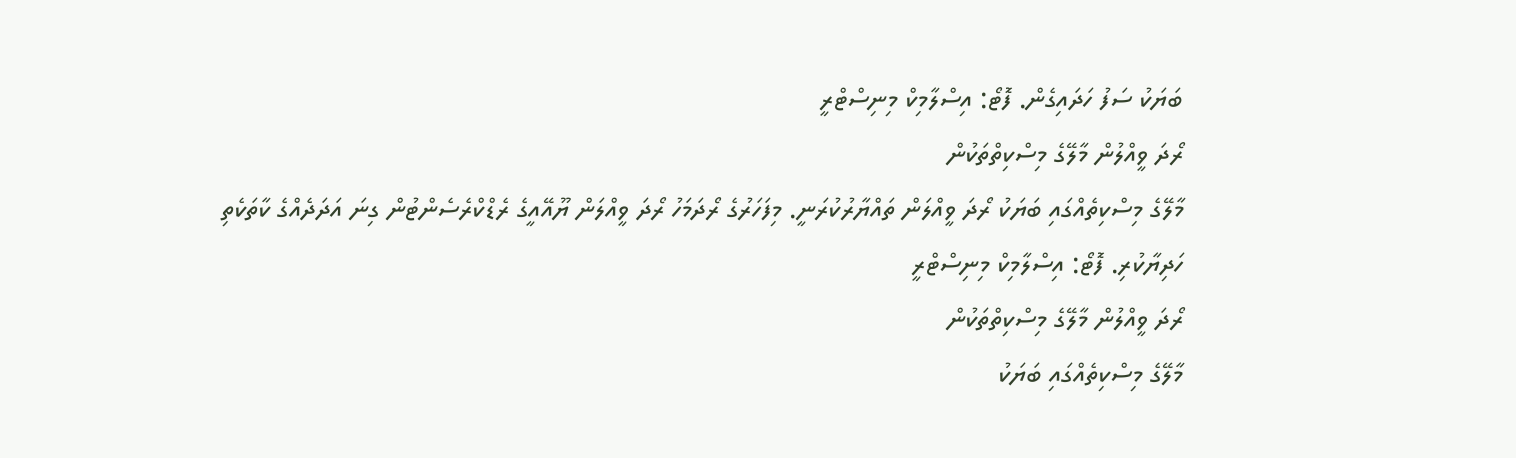ބަޔަކު ސަފު ހަދައިގެން. ފޮޓޯ: އިސްލާމިކް މިނިސްޓްރީ
ރޯދަ ވީއްލުން މާލޭގެ މިސްކިތްތަކުން
މާލޭގެ މިސްކިތެއްގައި ބަޔަކު ރޯދަ ވީއްލަން ތައްޔާރުކުރަނީ. މިފަހަރުގެ ރޯދަމަހު ރޯދަ ވީއްލަން ޔޫއޭއީގެ ރެޑްކްރެސެންޓުން ގިނަ އަދަދެއްގެ ކާތަކެތި ހަދިޔާކުރި. ފޮޓޯ: އިސްލާމިކް މިނިސްޓްރީ
ރޯދަ ވީއްލުން މާލޭގެ މިސްކިތްތަކުން
މާލޭގެ މިސްކިތެއްގައި ބަޔަކު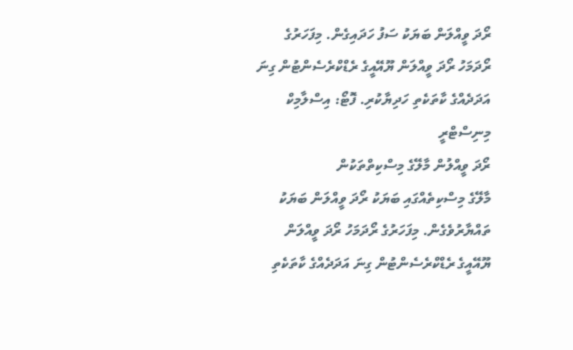ރޯދަ ވީއްލަން ބަޔަކު ސަފު ހަދައިގެން. މިފަހަރުގެ ރޯދަމަހު ރޯދަ ވީއްލަން ޔޫއޭއީގެ ރެޑްކްރެސެންޓުން ގިނަ އަދަދެއްގެ ކާތަކެތި ހަދިޔާކުރި. ފޮޓޯ: އިސްލާމިކް މިނިސްޓްރީ
ރޯދަ ވީއްލުން މާލޭގެ މިސްކިތްތަކުން
މާލޭގެ މިސްކިތެއްގައި ބަޔަކު ރޯދަ ވީއްލަން ބަޔަކު ތައްޔާރުވެގެން. މިފަހަރުގެ ރޯދަމަހު ރޯދަ ވީއްލަން ޔޫއޭއީގެ ރެޑްކްރެސެންޓުން ގިނަ އަދަދެއްގެ ކާތަކެތި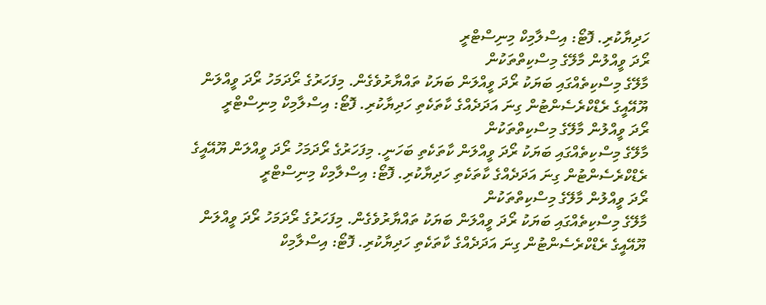ހަދިޔާކުރި. ފޮޓޯ: އިސްލާމިކް މިނިސްޓްރީ
ރޯދަ ވީއްލުން މާލޭގެ މިސްކިތްތަކުން
މާލޭގެ މިސްކިތެއްގައި ބަޔަކު ރޯދަ ވީއްލަން ބަޔަކު ތައްޔާރުވެގެން. މިފަހަރުގެ ރޯދަމަހު ރޯދަ ވީއްލަން ޔޫއޭއީގެ ރެޑްކްރެސެންޓުން ގިނަ އަދަދެއްގެ ކާތަކެތި ހަދިޔާކުރި. ފޮޓޯ: އިސްލާމިކް މިނިސްޓްރީ
ރޯދަ ވީއްލުން މާލޭގެ މިސްކިތްތަކުން
މާލޭގެ މިސްކިތެއްގައި ބަޔަކު ރޯދަ ވީއްލަން ކާތަކެތި ބަހަނީ. މިފަހަރުގެ ރޯދަމަހު ރޯދަ ވީއްލަން ޔޫއޭއީގެ ރެޑްކްރެސެންޓުން ގިނަ އަދަދެއްގެ ކާތަކެތި ހަދިޔާކުރި. ފޮޓޯ: އިސްލާމިކް މިނިސްޓްރީ
ރޯދަ ވީއްލުން މާލޭގެ މިސްކިތްތަކުން
މާލޭގެ މިސްކިތެއްގައި ބަޔަކު ރޯދަ ވީއްލަން ބަޔަކު ތައްޔާރުވެގެން. މިފަހަރުގެ ރޯދަމަހު ރޯދަ ވީއްލަން ޔޫއޭއީގެ ރެޑްކްރެސެންޓުން ގިނަ އަދަދެއްގެ ކާތަކެތި ހަދިޔާކުރި. ފޮޓޯ: އިސްލާމިކް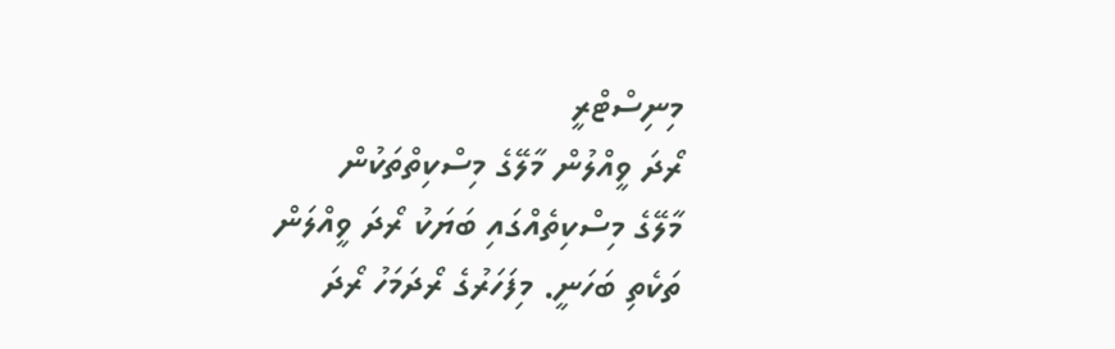މިނިސްޓްރީ
ރޯދަ ވީއްލުން މާލޭގެ މިސްކިތްތަކުން
މާލޭގެ މިސްކިތެއްގައި ބަޔަކު ރޯދަ ވީއްލަން ތަކެތި ބަހަނީ. މިފަހަރުގެ ރޯދަމަހު ރޯދަ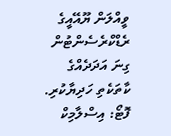ވީއްލަން ޔޫއޭއީގެ ރެޑްކްރެސެންޓުން ގިނަ އަދަދެއްގެ ކާތަކެތި ހަދިޔާކުރި. ފޮޓޯ: އިސްލާމިކް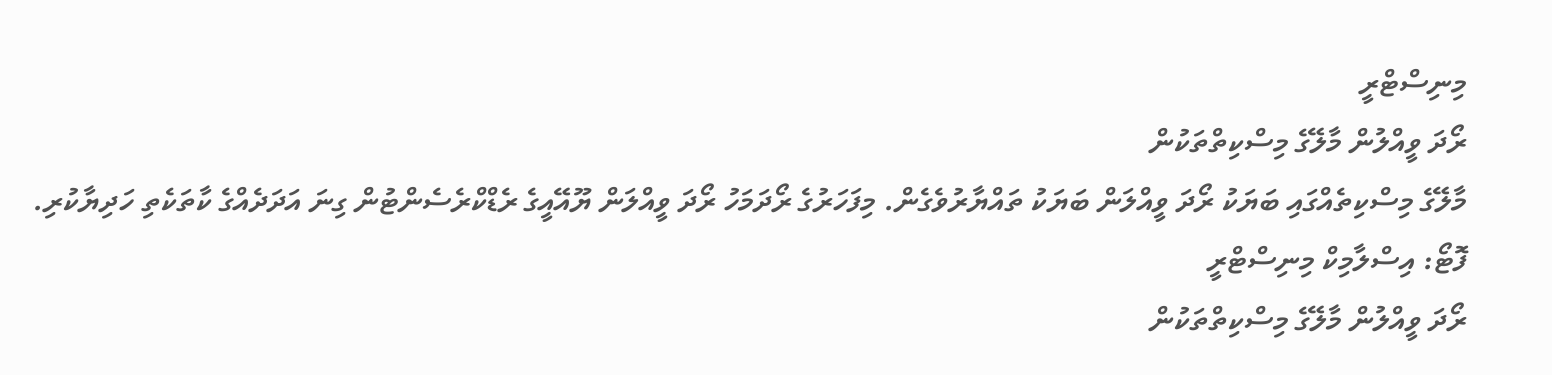މިނިސްޓްރީ
ރޯދަ ވީއްލުން މާލޭގެ މިސްކިތްތަކުން
މާލޭގެ މިސްކިތެއްގައި ބަޔަކު ރޯދަ ވީއްލަން ބަޔަކު ތައްޔާރުވެގެން. މިފަހަރުގެ ރޯދަމަހު ރޯދަ ވީއްލަން ޔޫއޭއީގެ ރެޑްކްރެސެންޓުން ގިނަ އަދަދެއްގެ ކާތަކެތި ހަދިޔާކުރި. ފޮޓޯ: އިސްލާމިކް މިނިސްޓްރީ
ރޯދަ ވީއްލުން މާލޭގެ މިސްކިތްތަކުން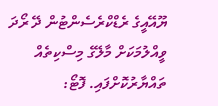ޔޫއޭއީގެ ރެޑްކްރެސެންޓުން ދޭ ރޯދަ ވީއްލުމަކަށް މާލޭގެ މިސްކިތެއް ތައްޔާރުކޮށްފައި. ފޮޓޯ: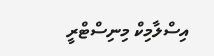އިސްލާމިކް މިނިސްޓްރީ